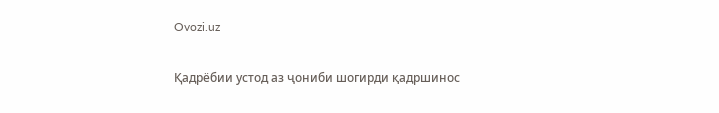Ovozi.uz

Қадрёбии устод аз ҷониби шогирди қадршинос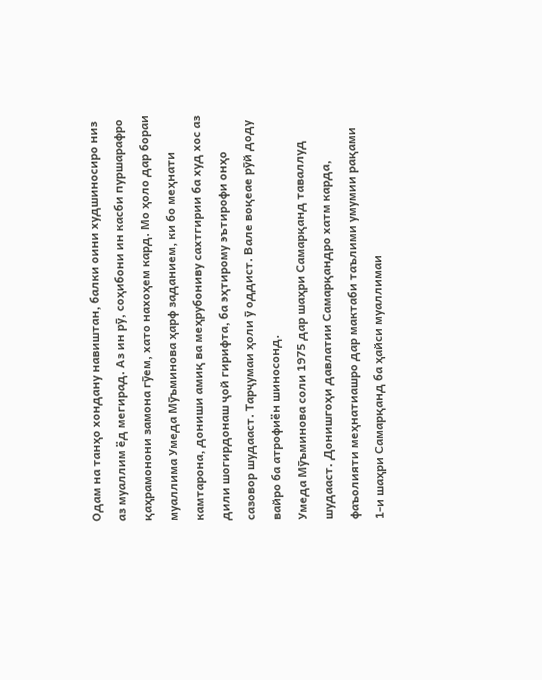Одам на танҳо хондану навиштан, балки оини худшиносиро низ аз муаллим ёд мегирад. Аз ин рӯ, соҳибони ин касби пуршарафро қаҳрамонони замона гӯем, хато нахоҳем кард. Мо ҳоло дар бораи муаллима Умеда Мӯъминова ҳарф заданием, ки бо меҳнати камтарона, дониши амиқ ва меҳрубониву сахтгирии ба худ хос аз дили шогирдонаш ҷой гирифта, ба эҳтирому эътирофи онҳо сазовор шудааст. Тарҷумаи ҳоли ӯ оддист. Вале воқеае рӯй доду вайро ба атрофиён шиносонд.
Умеда Мӯъминова соли 1975 дар шаҳри Самарқанд таваллуд шудааст. Донишгоҳи давлатии Самарқандро хатм карда, фаъолияти меҳнатиашро дар мактаби таълими умумии рақами 1‑и шаҳри Самарқанд ба ҳайси муаллимаи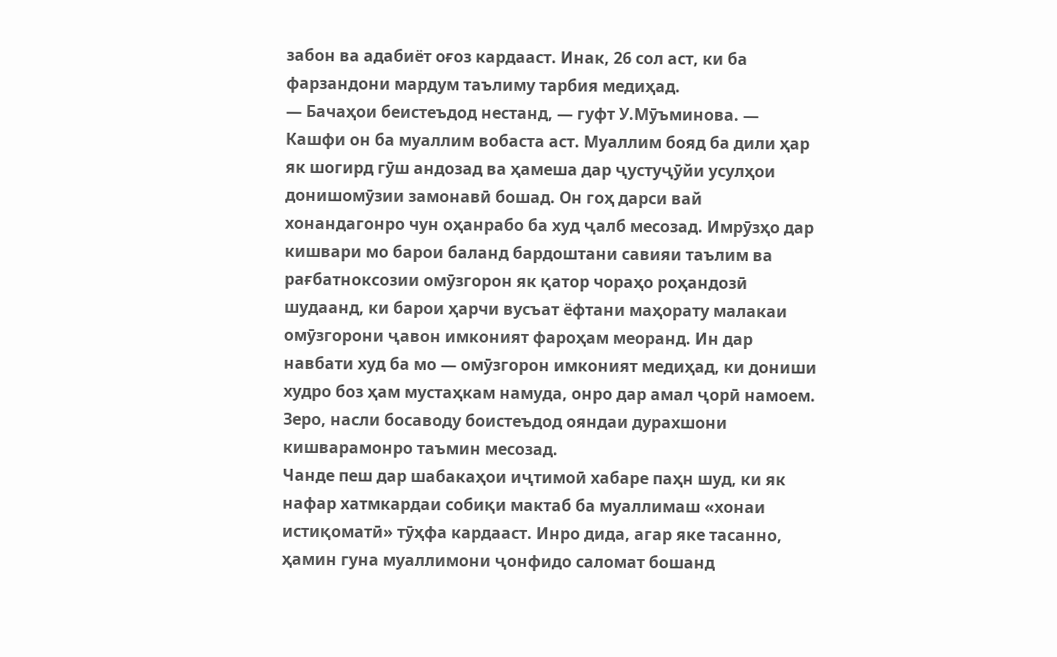забон ва адабиёт оғоз кардааст. Инак, 26 сол аст, ки ба фарзандони мардум таълиму тарбия медиҳад.
— Бачаҳои беистеъдод нестанд, — гуфт У.Мӯъминова. — Кашфи он ба муаллим вобаста аст. Муаллим бояд ба дили ҳар як шогирд гӯш андозад ва ҳамеша дар ҷустуҷӯйи усулҳои донишомӯзии замонавӣ бошад. Он гоҳ дарси вай хонандагонро чун оҳанрабо ба худ ҷалб месозад. Имрӯзҳо дар кишвари мо барои баланд бардоштани савияи таълим ва рағбатноксозии омӯзгорон як қатор чораҳо роҳандозӣ шудаанд, ки барои ҳарчи вусъат ёфтани маҳорату малакаи омӯзгорони ҷавон имконият фароҳам меоранд. Ин дар навбати худ ба мо — омӯзгорон имконият медиҳад, ки дониши худро боз ҳам мустаҳкам намуда, онро дар амал ҷорӣ намоем. Зеро, насли босаводу боистеъдод ояндаи дурахшони кишварамонро таъмин месозад.
Чанде пеш дар шабакаҳои иҷтимоӣ хабаре паҳн шуд, ки як нафар хатмкардаи собиқи мактаб ба муаллимаш «хонаи истиқоматӣ» тӯҳфа кардааст. Инро дида, агар яке тасанно, ҳамин гуна муаллимони ҷонфидо саломат бошанд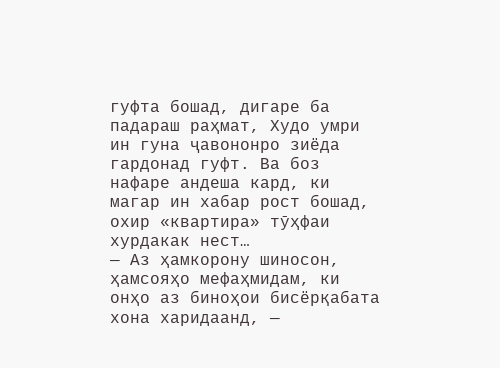гуфта бошад, дигаре ба падараш раҳмат, Худо умри ин гуна ҷавононро зиёда гардонад гуфт. Ва боз нафаре андеша кард, ки магар ин хабар рост бошад, охир «квартира» тӯҳфаи хурдакак нест…
— Аз ҳамкорону шиносон, ҳамсояҳо мефаҳмидам, ки онҳо аз биноҳои бисёрқабата хона харидаанд, —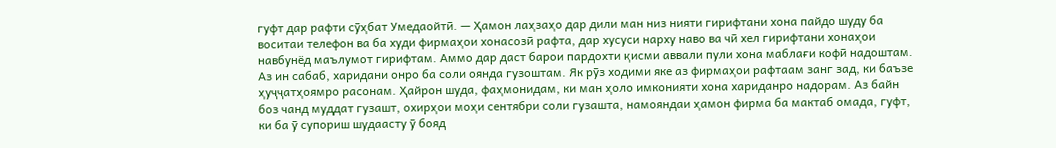гуфт дар рафти сӯҳбат Умедаойтӣ. — Ҳамон лаҳзаҳо дар дили ман низ нияти гирифтани хона пайдо шуду ба воситаи телефон ва ба худи фирмаҳои хонасозӣ рафта, дар хусуси нарху наво ва чӣ хел гирифтани хонаҳои навбунёд маълумот гирифтам. Аммо дар даст барои пардохти қисми аввали пули хона маблағи кофӣ надоштам. Аз ин сабаб, харидани онро ба соли оянда гузоштам. Як рӯз ходими яке аз фирмаҳои рафтаам занг зад, ки баъзе ҳуҷҷатҳоямро расонам. Ҳайрон шуда, фаҳмонидам, ки ман ҳоло имконияти хона хариданро надорам. Аз байн боз чанд муддат гузашт, охирҳои моҳи сентябри соли гузашта, намояндаи ҳамон фирма ба мактаб омада, гуфт, ки ба ӯ супориш шудаасту ӯ бояд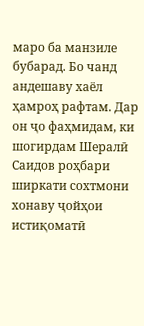маро ба манзиле бубарад. Бо чанд андешаву хаёл ҳамроҳ рафтам. Дар он ҷо фаҳмидам, ки шогирдам Шералӣ Саидов роҳбари ширкати сохтмони хонаву ҷойҳои истиқоматӣ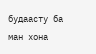будаасту ба ман хона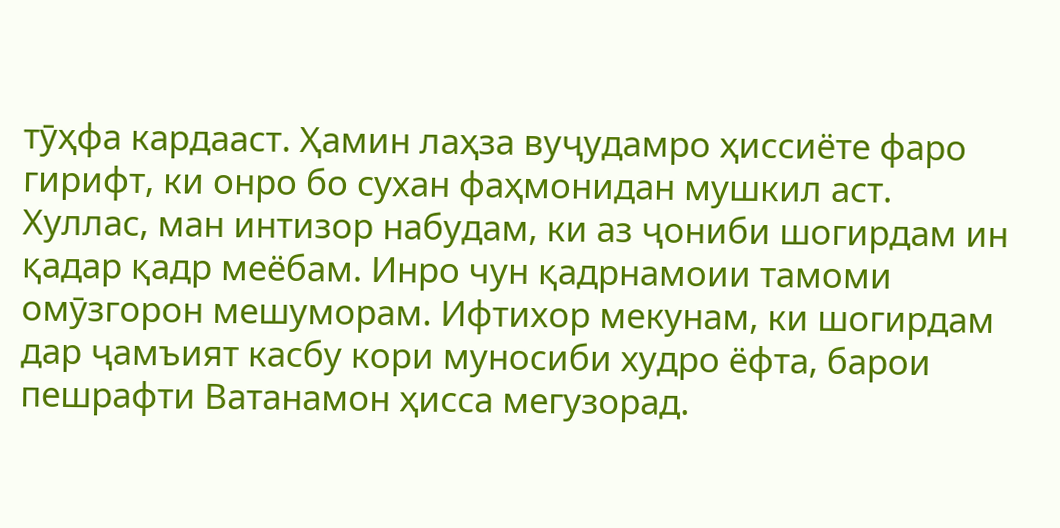тӯҳфа кардааст. Ҳамин лаҳза вуҷудамро ҳиссиёте фаро гирифт, ки онро бо сухан фаҳмонидан мушкил аст. Хуллас, ман интизор набудам, ки аз ҷониби шогирдам ин қадар қадр меёбам. Инро чун қадрнамоии тамоми омӯзгорон мешуморам. Ифтихор мекунам, ки шогирдам дар ҷамъият касбу кори муносиби худро ёфта, барои пешрафти Ватанамон ҳисса мегузорад.